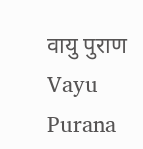वायु पुराण
Vayu Purana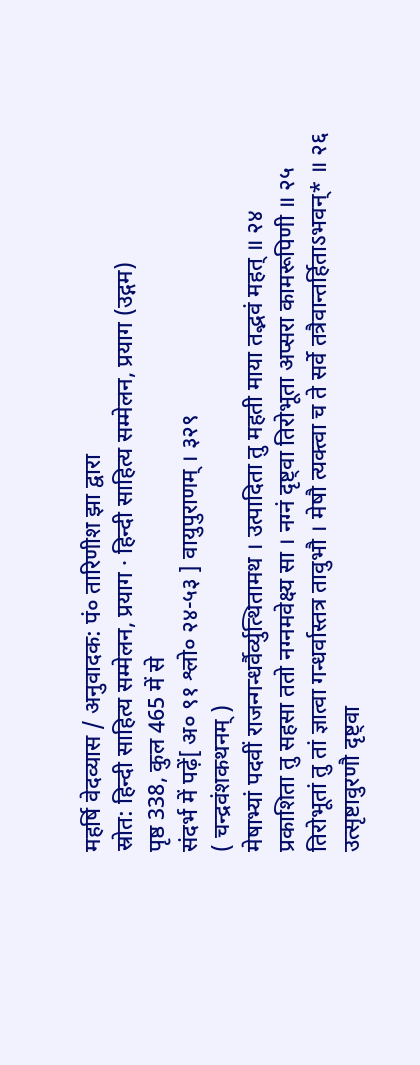महर्षि वेदव्यास / अनुवादक: पं० तारिणीश झा द्वारा
स्रोत: हिन्दी साहित्य सम्मेलन, प्रयाग · हिन्दी साहित्य सम्मेलन, प्रयाग (उद्गम)
पृष्ठ 338, कुल 465 में से
संदर्भ में पढ़ें[ अ० ९१ श्लो० २४-५३ ] वायुपुराणम् । ३२९
( चन्द्रवंशकथनम् )
मेषाभ्यां पदवीं राजन्गन्धर्वैर्व्युत्थितामथ । उत्पादिता तु महती माया तद्भवं महत् ॥ २४
प्रकाशिता तु सहसा ततो नग्नमवेक्ष्य सा । नग्नं दृष्ट्वा तिरोभूता अप्सरा कामरूपिणी ॥ २५
तिरोभूतां तु तां ज्ञात्वा गन्धर्वास्तत्र तावुभौ । मेषौ त्यक्त्वा च ते सर्वे तत्रैवान्तर्हिताऽभवन्* ॥ २६
उत्सृष्टावुरणौ दृष्ट्वा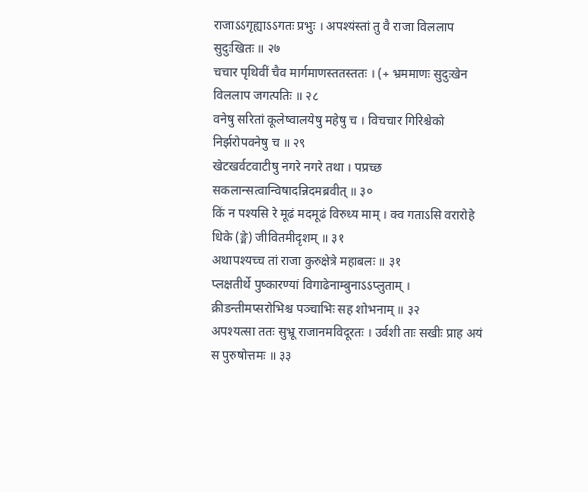राजाऽऽगृह्याऽऽगतः प्रभुः । अपश्यंस्तां तु वै राजा विललाप सुदुःखितः ॥ २७
चचार पृथिवीं चैव मार्गमाणस्ततस्ततः । (+ भ्रममाणः सुदुःखेन विललाप जगत्पतिः ॥ २८
वनेषु सरितां कूलेष्वालयेषु महेषु च । विचचार गिरिश्चेको निर्झरोपवनेषु च ॥ २९
खेटखर्वटवाटीषु नगरे नगरे तथा । पप्रच्छ सकलान्सत्वान्विषादन्निदमब्रवीत् ॥ ३०
किं न पश्यसि रे मूढं मदमूढं विरुध्य माम् । क्व गताऽसि वरारोहे धिके (ङ्मे) जीवितमीदृशम् ॥ ३१
अथापश्यच्च तां राजा कुरुक्षेत्रे महाबलः ॥ ३१
प्लक्षतीर्थे पुष्कारण्यां विगाढेनाम्बुनाऽऽप्लुताम् । क्रीडन्तीमप्सरोभिश्च पञ्चाभिः सह शोभनाम् ॥ ३२
अपश्यत्सा ततः सुभ्रू राजानमविदूरतः । उर्वशी ताः सखीः प्राह अयं स पुरुषोत्तमः ॥ ३३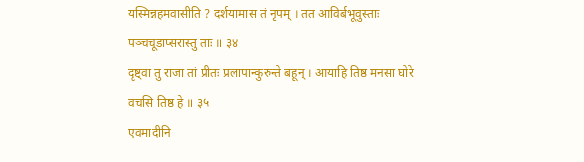यस्मिन्नहमवासीति ? दर्शयामास तं नृपम् । तत आविर्बभूवुस्ताः पञ्चचूडाप्सरास्तु ताः ॥ ३४
दृष्ट्वा तु राजा तां प्रीतः प्रलापान्कुरुन्ते बहून् । आयाहि तिष्ठ मनसा घोरे वचसि तिष्ठ हे ॥ ३५
एवमादीनि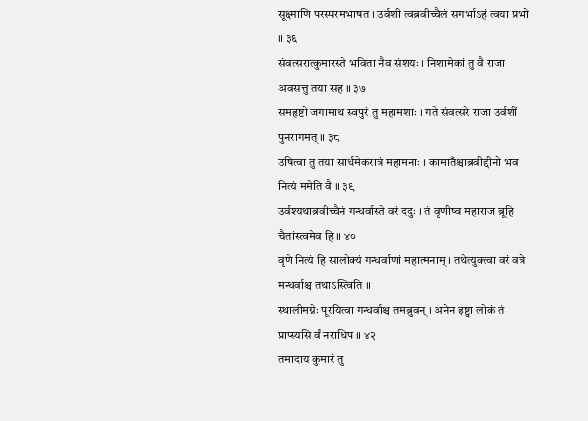सूक्ष्माणि परस्परमभाषत । उर्वशी त्वब्रवीच्चैलं सगर्भाऽहं त्वया प्रभो ॥ ३६
संवत्सरात्कुमारस्ते भविता नैव संशयः । निशामेकां तु वै राजा अवसत्तु तया सह ॥ ३७
समहृष्टो जगामाथ स्वपुरं तु महामशाः । गते संवत्सरे राजा उर्वशीं पुनरागमत् ॥ ३८
उषित्वा तु तया सार्धमेकरात्रं महामनाः । कामातँश्चाब्रवीद्दीनो भव नित्यं ममेति वै ॥ ३९
उर्वश्यथाब्रवीच्चैनं गन्धर्वास्ते वरं ददुः । तं वृणीष्व महाराज ब्रूहि चैतांस्त्वमेव हि ॥ ४०
वृणे नित्यं हि सालोक्यं गन्धर्वाणां महात्मनाम् । तथेत्युक्त्वा वरं वत्रे मन्धर्वाश्च तथाऽस्त्विति ॥
स्थालीमग्नेः पूरयित्वा गन्धर्वाश्च तमब्रुवन् । अनेन इष्ट्वा लोकं तं प्राप्स्यसि र्वं नराधिप ॥ ४२
तमादाय कुमारं तु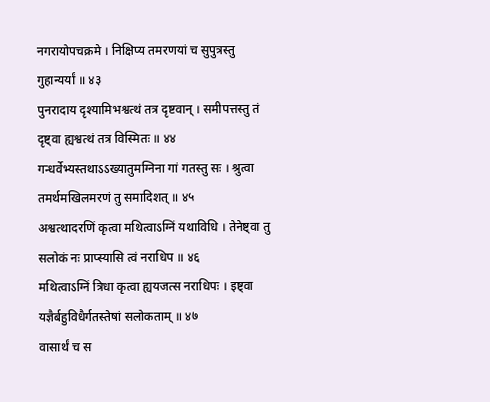नगरायोपचक्रमे । निक्षिप्य तमरणयां च सुपुत्रस्तु गुहान्यर्यां ॥ ४३
पुनरादाय दृश्यामिभश्वत्थं तत्र दृष्टवान् । समीपत्तस्तु तं दृष्ट्वा ह्यश्वत्थं तत्र विस्मितः ॥ ४४
गन्धर्वेभ्यस्तथाऽऽख्यातुमग्निना गां गतस्तु सः । श्रुत्वा तमर्थमखिलमरणं तु समादिशत् ॥ ४५
अश्वत्थादरणिं कृत्वा मथित्वाऽग्निं यथाविधि । तेनेष्ट्वा तु सलोकं नः प्राप्स्यासि त्वं नराधिप ॥ ४६
मथित्वाऽग्निं त्रिधा कृत्वा ह्ययजत्स नराधिपः । इष्ट्वा यज्ञैर्बहुविधैर्गतस्तेषां सलोकताम् ॥ ४७
वासार्थं च स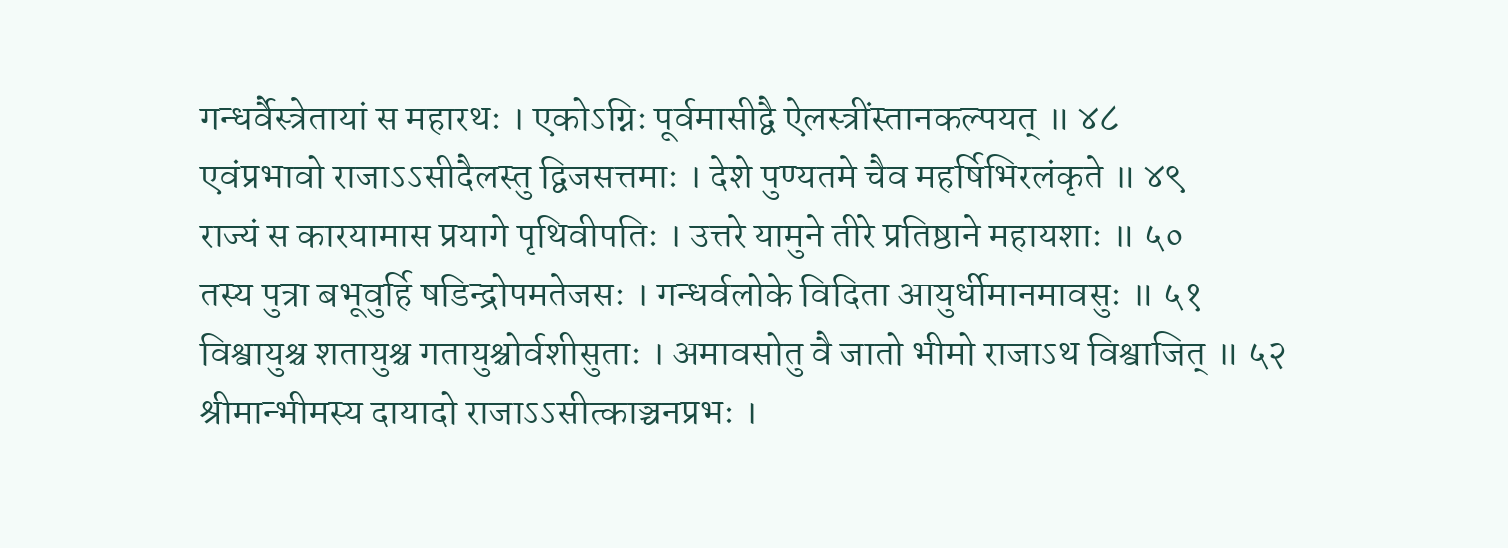गन्धर्वैस्त्रेतायां स महारथः । एकोऽग्निः पूर्वमासीद्वै ऐलस्त्रींस्तानकल्पयत् ॥ ४८
एवंप्रभावो राजाऽऽसीदैलस्तु द्विजसत्तमाः । देशे पुण्यतमे चैव महर्षिभिरलंकृते ॥ ४९
राज्यं स कारयामास प्रयागे पृथिवीपतिः । उत्तरे यामुने तीरे प्रतिष्ठाने महायशाः ॥ ५०
तस्य पुत्रा बभूवुर्हि षडिन्द्रोपमतेजसः । गन्धर्वलोके विदिता आयुर्धीमानमावसुः ॥ ५१
विश्वायुश्च शतायुश्च गतायुश्चोर्वशीसुताः । अमावसोतु वै जातो भीमो राजाऽथ विश्वाजित् ॥ ५२
श्रीमान्भीमस्य दायादो राजाऽऽसीत्काञ्चनप्रभः ।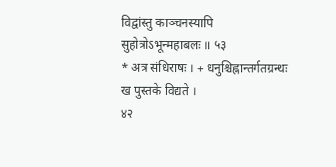विद्वांस्तु काञ्चनस्यापि सुहोत्रोऽभून्महाबलः ॥ ५३
* अत्र संधिराषः । + धनुश्चिह्नान्तर्गतग्रन्थः ख पुस्तके विद्यते ।
४२